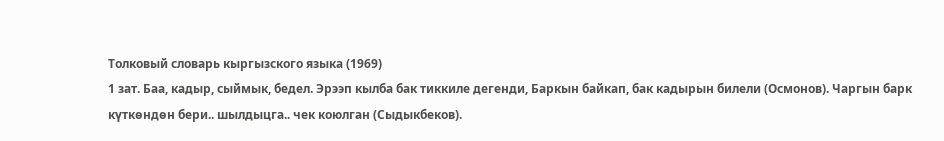Толковый словарь кыргызского языка (1969)
1 зат. Баа, кадыр, сыймык, бедел. Эрээп кылба бак тиккиле дегенди, Баркын байкап, бак кадырын билели (Осмонов). Чаргын барк күткөндөн бери.. шылдыцга.. чек коюлган (Сыдыкбеков).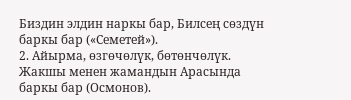Биздин элдин наркы бар, Билсең сөздүн баркы бар («Семетей»).
2. Айырма, өзгөчөлүк, бөтөнчөлүк. Жакшы менен жамандын Арасында баркы бар (Осмонов).